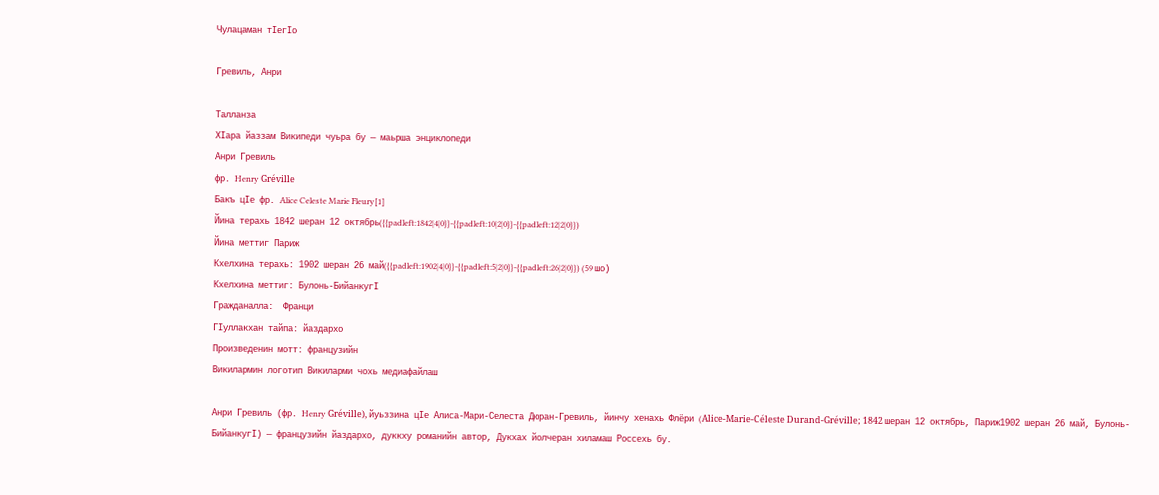Чулацаман тӀегӀо

Гревиль, Анри

Талланза
ХӀара йаззам Википеди чуьра бу — маьрша энциклопеди
Анри Гревиль
фр. Henry Gréville
Бакъ цӀе фр. Alice Celeste Marie Fleury[1]
Йина терахь 1842 шеран 12 октябрь({{padleft:1842|4|0}}-{{padleft:10|2|0}}-{{padleft:12|2|0}})
Йина меттиг Париж
Кхелхина терахь: 1902 шеран 26 май({{padleft:1902|4|0}}-{{padleft:5|2|0}}-{{padleft:26|2|0}}) (59 шо)
Кхелхина меттиг: Булонь-БийанкугӀ
Гражданалла:  Франци
ГӀуллакхан тайпа: йаздархо
Произведенин мотт: французийн
Викилармин логотип Викиларми чохь медиафайлаш

Анри Гревиль (фр. Henry Gréville), йуьззина цӀе Алиса-Мари-Селеста Дюран-Гревиль, йинчу хенахь Флёри (Alice-Marie-Céleste Durand-Gréville; 1842 шеран 12 октябрь, Париж1902 шеран 26 май, Булонь-БийанкугӀ) — французийн йаздархо, дуккху романийн автор, Дукхах йолчеран хиламаш Россехь бу.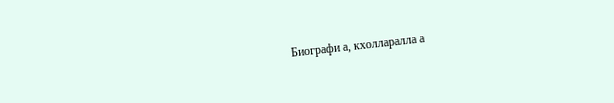Биографи а, кхолларалла а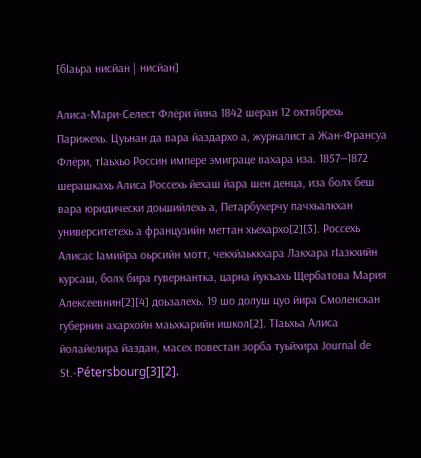[бӀаьра нисйан | нисйан]

Алиса-Мари-Селест Флёри йина 1842 шеран 12 октябрехь Парижехь. Цуьнан да вара йаздархо а, журналист а Жан-Франсуа Флёри, тӀаьхьо Россин импере эмиграце вахара иза. 1857—1872 шерашкахь Алиса Россехь йехаш йара шен денца, иза болх беш вара юридически доьшийлехь а, Петарбухерчу пачхьалкхан университетехь а французийн меттан хьехархо[2][3]. Россехь Алисас Ӏамийра оьрсийн мотт, чекхйаьккхара Лакхара гӀазкхийн курсаш, болх бира гувернантка, царна йукъахь Щербатова Мария Алексеевнин[2][4] доьзалехь. 19 шо долуш цуо йира Смоленскан губернин ахархойн маьхкарийн ишкол[2]. ТӀаьхьа Алиса йолайелира йаздан, масех повестан зорба туьйхира Journal de St.-Pétersbourg[3][2].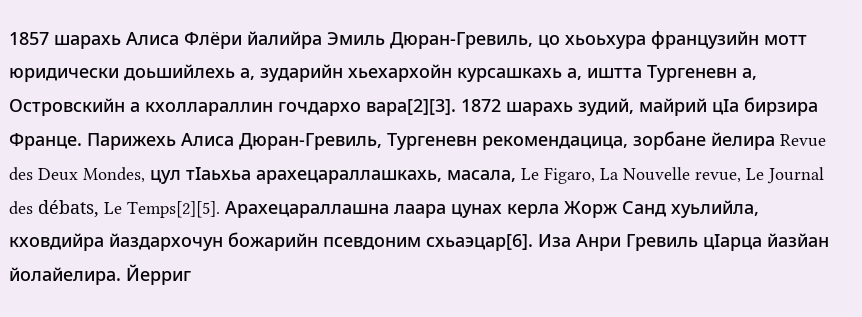1857 шарахь Алиса Флёри йалийра Эмиль Дюран-Гревиль, цо хьоьхура французийн мотт юридически доьшийлехь а, зударийн хьехархойн курсашкахь а, иштта Тургеневн а, Островскийн а кхоллараллин гочдархо вара[2][3]. 1872 шарахь зудий, майрий цӀа бирзира Франце. Парижехь Алиса Дюран-Гревиль, Тургеневн рекомендацица, зорбане йелира Revue des Deux Mondes, цул тӀаьхьа арахецараллашкахь, масала, Le Figaro, La Nouvelle revue, Le Journal des débats, Le Temps[2][5]. Арахецараллашна лаара цунах керла Жорж Санд хуьлийла, кховдийра йаздархочун божарийн псевдоним схьаэцар[6]. Иза Анри Гревиль цӀарца йазйан йолайелира. Йерриг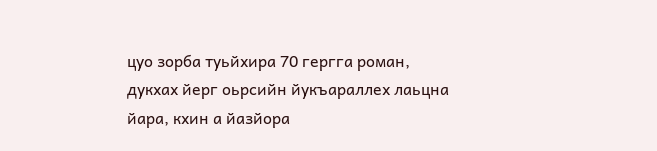цуо зорба туьйхира 70 гергга роман, дукхах йерг оьрсийн йукъараллех лаьцна йара, кхин а йазйора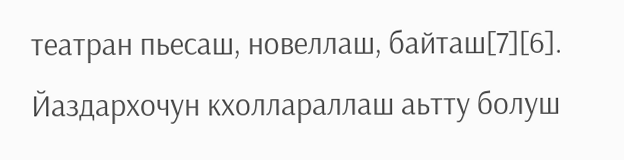театран пьесаш, новеллаш, байташ[7][6]. Йаздархочун кхоллараллаш аьтту болуш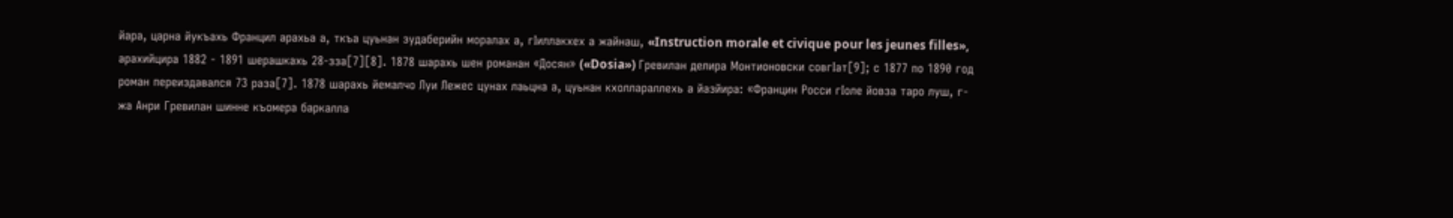йара, царна йукъахь Францил арахьа а, ткъа цуьнан зудаберийн моралах а, гӀиллакхех а жайнаш, «Instruction morale et civique pour les jeunes filles», арахийцира 1882 - 1891 шерашкахь 28-зза[7][8]. 1878 шарахь шен романан «Досян» («Dosia») Гревилан делира Монтионовски совгӀат[9]; с 1877 по 1890 год роман переиздавался 73 раза[7]. 1878 шарахь йемалчо Луи Лежес цунах лаьцна а, цуьнан кхоллараллехь а йазйира: «Францин Росси гӀоле йовза таро луш, г-жа Анри Гревилан шинне къомера баркалла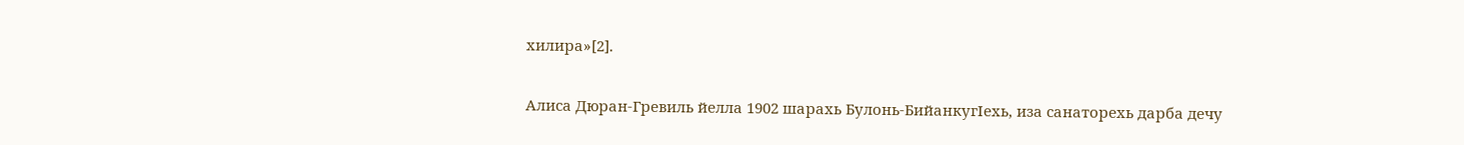хилира»[2].

Алиса Дюран-Гревиль йелла 1902 шарахь Булонь-БийанкугӀехь, иза санаторехь дарба дечу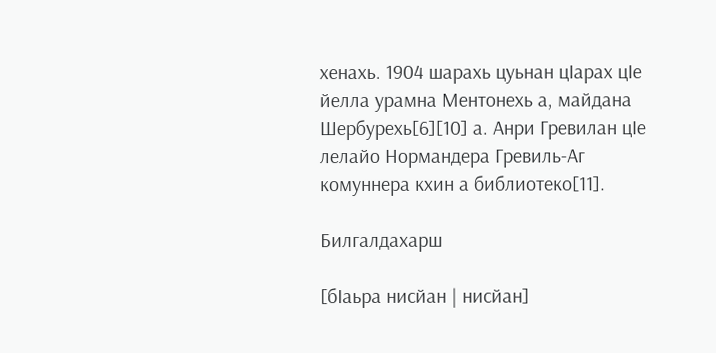хенахь. 1904 шарахь цуьнан цӀарах цӀе йелла урамна Ментонехь а, майдана Шербурехь[6][10] а. Анри Гревилан цӀе лелайо Нормандера Гревиль-Аг комуннера кхин а библиотеко[11].

Билгалдахарш

[бӀаьра нисйан | нисйан]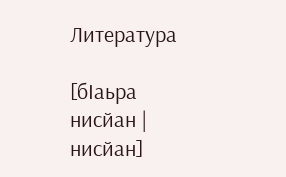Литература

[бӀаьра нисйан | нисйан]